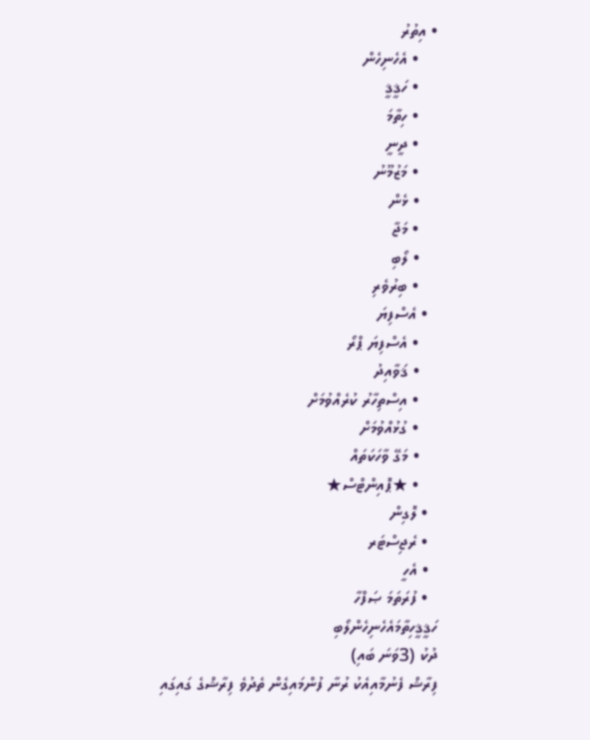• އިތުރު
    • އެހެނިހެން
    • ހަޤީޤީ
    • ހިތާމަ
    • ދީނީ
    • މަޒުމޫނު
    • ޅެން
    • މަޖާ
    • ލޯބި
    • ބިރުވެރި
  • އެސްފިޔަ
    • އެސްފިޔަ ޕްރޯ
    • ޤަވާއިދު
    • އިސްތިހާރު ކުރެއްވުމަށް
    • ގުޅުއްވުމަށް
    • މަގޭ ވާހަކަތައް
    • ★ޕޮއިންޓްސް★
  • ލޮގިން
  • ރެޖިސްޓަރ
  • އެހީ
  • ފުރަތަމަ ޞަފްހާ
ހަޤީޤީހިތާމައެހެނިހެންލޯބި
ދުކު (3ވަނަ ބައި)
ފިރާޝް ފެނުމާއިއެކު ރުނާ ފުންމައިގެން ތެދުވެ ފިރާޝްގެ ގައިގައި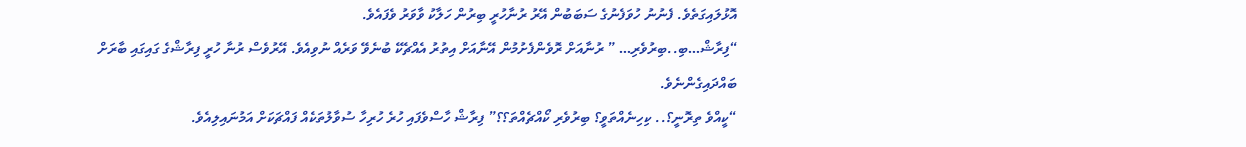އޮޅުލައިގަތެވެ. ފެނުނު ހުވަފެނުގެ ސަބަބުން އޭރު ރުނާހުރީ ބިރުން ހަލާކު ވާވަރު ވެފައެވެ.
“ފިރާޝް…ބި..ބިރުވެރި… ” ރުނާއަށް ރޮވެންފެށުމުން އޭނާއަށް އިތުރު އެއްޗެކޭ ބުނެވޭ ވަރެއް ނުވިއެވެ. އޭރުވެސް ރުނާ ހުރީ ފިރާޝްގެ ގައިގައި ބާރަށް ބައްދައިގެންނެވެ.
“ކީއްވެ ތިރޮނީ؟.. ކިހިނެއްތަވީ؟ ބިރުވެރި ކޯއްޗެއްތަ؟؟” ފިރާޝް ހާސްވެފައި ހުރެ ހުރިހާ ސުވާލުތަކެއް ފައްޗަކަށް އަމުނައިލިއެވެ.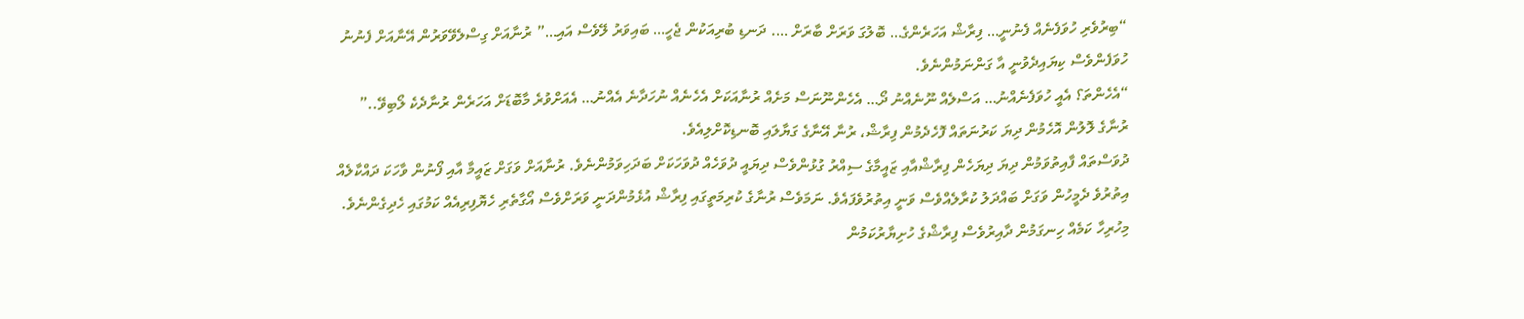“ބިރުވެރި ހުވަފެނެއް ފެނުނީ… ފިރާޝް އަހަރެންގެ… ބޮލުގަ ވަރަށް ބާރަށް …. ދަނޑި ބުރިއަކުން ޖެހީ… ބައިވަރު ލޭވެސް އައި…” ރުނާއަށް ގިސްލެވޭވަރުން އޭނާއަށް ފެނުނު ހުވަފެންވެސް ކިޔައިދެވުނީ އާ ގަންނަމުންނެވެ.
“އެހެންތަ؟ އެއީ ހުވަފެނެއްނު… އަސްލެއް ނޫނެއްނު ދޯ… އެހެންނޫނަސް މަށެއް ރުނާއަކަށް އެހެނެއް ނުހަދާނެ އެއްނު… އެއަށްވުރެ މާބޮޑަށް އަހަރެން ރުނާދެކެ ލޯބިވޭ..” ރުނާގެ ލޮލުން އޮހެމުން ދިޔަ ކަރުނަތައް ފޮހެދެމުން ފިރާޝް، ރުނާ އޭނާގެ ގަޔާލައި ބޮނޑިކޮށްލިއެވެ.
ދުވަސްތައް ފާއިތުވަމުން ދިޔަ ދިޔަހެން ފިރާޝްއާއި ޒައީމާގެ ސިއްރު ގުޅުންވެސް ދިޔައީ ދުވަހެއް ދުވަހަކަށް ބަދަހިވަމުންނެވެ. ރުނާއަށް ވަގަށް ޒައީމާ އާއި ފޯނުން ވާހަކަ ދައްކާލެއް އިތުރުވެ ދެމީހުން ވަގަށް ބައްދަލު ކުރާލެއްވެސް ވަނީ އިތުރުވެފައެވެ. ނަމަވެސް ރުނާގެ ކުރިމަތީގައި ފިރާޝް އުޅެމުންދަނީ ވަރަށްވެސް އޯގާތެރި ހެޔޮފިރިއެއް ކަމުގައި ހެދިގެންނެވެ. މިހުރިހާ ކަމެއް ހިނގަމުން ދާއިރުވެސް ފިރާޝްގެ ހުށިޔާރުކަމުން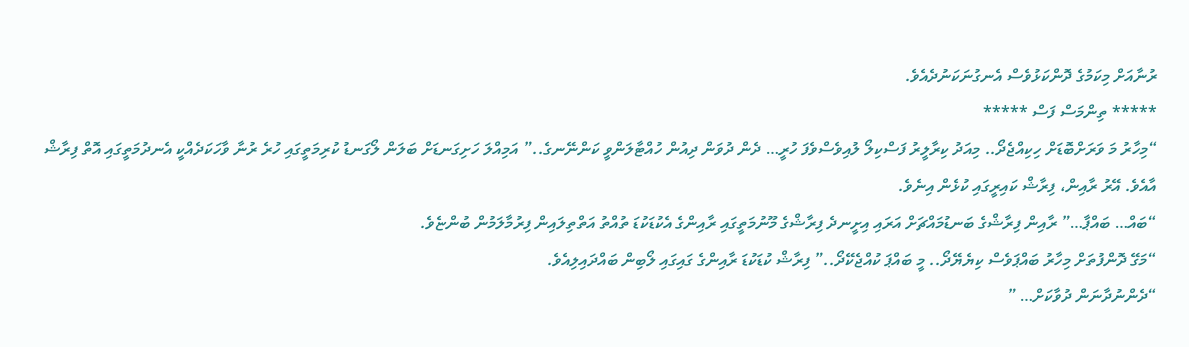ރުނާއަށް މިކަމުގެ ދޮންކަޅުވެސް އެނގުނަކަނުދެއެވެ.
***** ތިންމަސް ފަސް *****
“މިހާރު މަ ވަރަށްބޮޑަށް ހިކިއްޖެދޯ.. މިއަދު ކިރާލީރު ފަސްކިލޯ ލުއިވެސްވެފަ ހުރީ… ދެން ދުވަން ދިއުން ހުއްޓާލަންވީ ކަންނޭނގެ..” އަމިއްލަ ހަށިގަނޑަށް ބަލަން ލޯގަނޑު ކުރިމަތީގައި ހުރެ ރުނާ ވާހަކަދެއްކީ އެނދުމަތީގައި އޮތް ފިރާޝް އާއެވެ. އޭރު ރާއިން، ފިރާޝް ކައިރީގައި ކުޅެން އިނެވެ.
“ބައް… ބައްޕާ…” ރާއިން ފިރާޝްގެ ބަނޑުމައްޗަށް އަރައި އިށީނދެ ފިރާޝްގެ މޫނުމަތީގައި ރާއިންގެ އެކުޑަކުޑަ ތުއްތު އަތްތިލައިން ފިރުމާލަމުން ބުންޏެވެ.
“މަގޭ ދޮންފުތަށް މިހާރު ބައްޕަވެސް ކިޔެޔޭދޯ.. މީ ބައްޕަ ކުއްޖެކޭދޯ..” ފިރާޝް ކުޑަކުޑަ ރާއިންގެ ގައިގައި ލޯބިން ބައްދައިލިއެވެ.
“ދެންނުދާނަން ދުވާކަށް… ”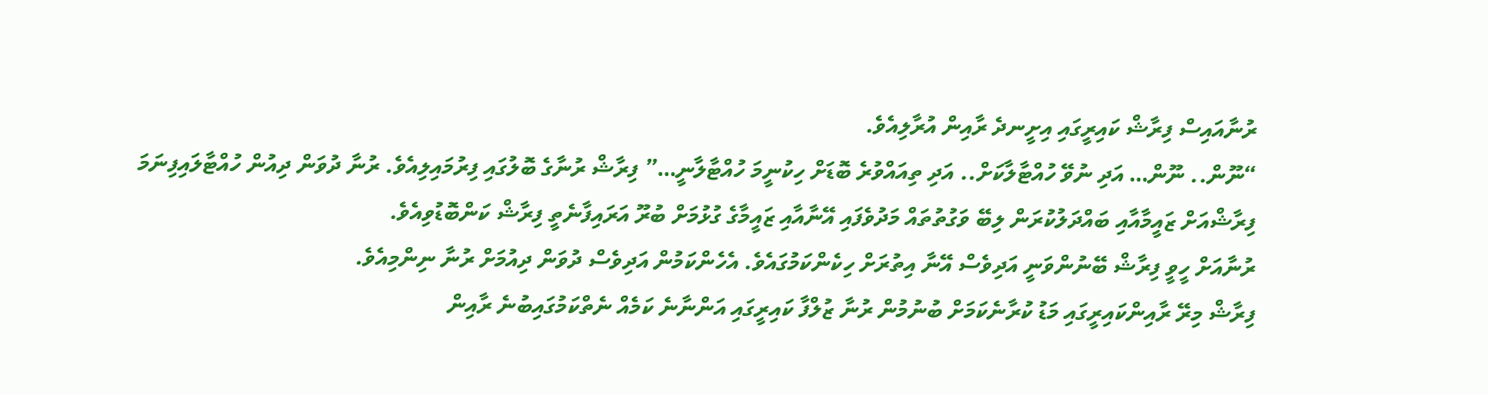ރުނާއައިސް ފިރާޝް ކައިރީގައި އިށީނދެ ރާއިން އުރާލިއެވެ.
“ނޫން.. ނޫން… އަދި ނުވޭ ހުއްޓާލާކަށް.. އަދި ތިއައްވުރެ ބޮޑަށް ހިކުނީމަ ހުއްޓާލާނީ…” ފިރާޝް ރުނާގެ ބޮލުގައި ފިރުމައިލިއެވެ. ރުނާ ދުވަން ދިއުން ހުއްޓާލައިފިނަމަ ފިރާޝްއަށް ޒައީމާއާއި ބައްދަލުކުރަން ލިބޭ ވަގުތުތައް މަދުވެފައި އޭނާއާއި ޒައީމާގެ ގުޅުމަށް ބުރޫ އަރައިފާނެތީ ފިރާޝް ކަންބޮޑުވިއެވެ.
ރުނާއަށް ހީވީ ފިރާޝް ބޭނުންވަނީ އަދިވެސް އޭނާ އިތުރަށް ހިކެންކަމުގައެވެ. އެހެންކަމުން އަދިވެސް ދުވަން ދިއުމަށް ރުނާ ނިންމިއެވެ.
ފިރާޝް މިރޭ ރާއިންކައިރީގައި މަޑު ކުރާނެކަމަށް ބުނުމުން ރުނާ ޒުލްފާ ކައިރީގައި އަންނާނެ ކަމެއް ނެތްކަމުގައިބުނެ ރާއިން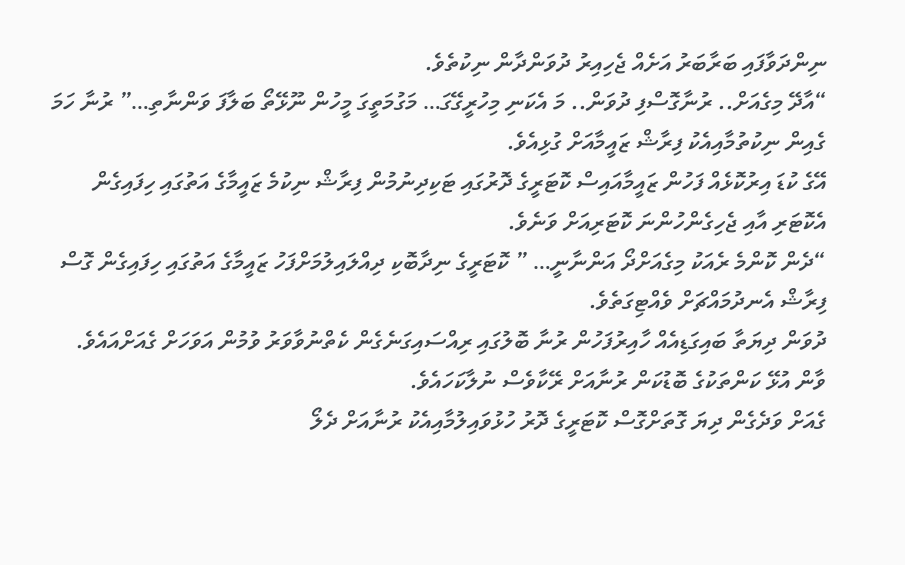ނިންދަވާފައި ބަރާބަރު އަށެއް ޖެހިއިރު ދުވަންދާން ނިކުތެވެ.
“އާދޭ މިގެއަށް.. ރުނާގޮސްފި ދުވަން.. މަ އެކަނި މިހުރީގޭގަ… މަގުމަތީގަ މީހުން ނޫޅޭތޯ ބަލާފަ ވަންނާތި…” ރުނާ ހަމަ ގެއިން ނިކުތުމާއިއެކު ފިރާޝް ޒައީމާއަށް ގުޅިއެވެ.
އޭގެ ކުޑަ އިރުކޮޅެއް ފަހުން ޒައީމާއައިސް ކޮޓަރީގެ ދޮރުގައި ޓަކިދިނުމުން ފިރާޝް ނިކުމެ ޒައީމާގެ އަތުގައި ހިފައިގެން އެކޮޓަރި އާއި ޖެހިގެންހުންނަ ކޮޓަރިއަށް ވަނެވެ.
“ދެން ކޮންމެ ރެއަކު މިގެއަށްދޯ އަންނާނީ… ” ކޮޓަރީގެ ނިދާބޮކި ދިއްލައިލުމަށްފަހު ޒައީމާގެ އަތުގައި ހިފައިގެން ގޮސް ފިރާޝް އެނދުމައްޗަށް ވެއްޓިގަތެވެ.
ދުވަން ދިޔަތާ ބައިގަޑިއެއް ހާއިރުފަހުން ރުނާ ބޮލުގައި ރިއްސައިގަނެގެން ކެތްނުވާވަރު ވުމުން އަވަހަށް ގެއަށްއައެވެ. ވާން އުޅޭ ކަންތަކުގެ ބޮޑުކަން ރުނާއަށް ރޭކާވެސް ނުލާކަހައެވެ.
ގެއަށް ވަދެގެން ދިޔަ ގޮތަށްގޮސް ކޮޓަރީގެ ދޮރު ހުޅުވައިލުމާއިއެކު ރުނާއަށް ދެލޯ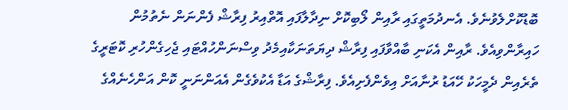ބޮޑުކޮށްލެވުނެވެ. އެނދުމަތީގައި ރާއިން ލޯބިކޮށް ނިދާލާފައި އޮތްއިރު ފިރާޝް ފެންނަން ނެތުމުން ހައިރާންވިއެވެ. ރާއިން އެކަނި ބާއްވާފައި ފިރާޝް ދިޔަތަނަކާއިމެދު ވިސްނަންހުއްޓައި ޖެހިގެންހުރި ކޮޓަރީގެ ތެރެއިން ދެމީހަކު ހޭއަޑު ރުނާއަށް އިވެންފެށިއެވެ. ފިރާޝްގެ އަޑާ އެކުވެގެން އެއަންނަނީ ކޮން އަންހެނެއްގެ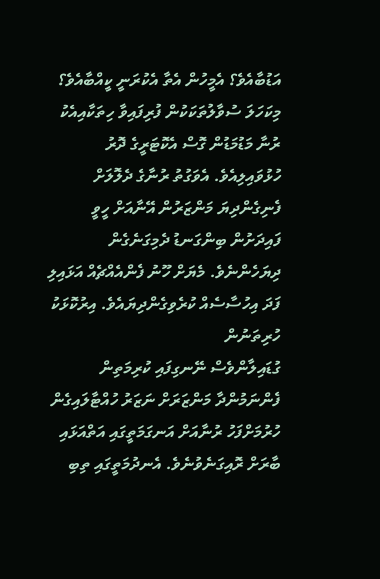އަޑުބާއެވެ؟ އެމީހުން އެތާ އެކުރަނީ ކީއްބާއެވެ؟ މިކަހަލަ ސުވާލުތަކަކުން ފުރިފައިވާ ހިތަކާއިއެކު
ރުނާ މަޑުމަޑުން ގޮސް އެކޮޓަރީގެ ދޮރު ހުޅުވައިލިއެވެ. އެވަގުތު ރުނާގެ ދެލޮލަށް ފެނިގެންދިޔަ މަންޒަރުން އޭނާއަށް ހީވީ ފައިދަށުން ބިންގަނޑު ދެމިގަނެގެން ދިޔަހެންނެވެ. މެޔަށް ހޫނު ފެންއެއްޗެއް އަޅައިލި ފަދަ އިހުސާސެއް ކުރެވިގެންދިޔައެވެ. އިރުކޮޅަކު ހުރިތަނުން
ގުޑައިލާންވެސް ނޭނގިފައި ކުރިމަތިން ފެންނަމުންދާ މަންޒަރަށް ނަޒަރު ހުއްޓާލައިގެން ހުރުމަށްފަހު ރުނާއަށް އަނގަމަތީގައި އަތްއަޅައި ބާރަށް ރޮއިގަނެވުނެވެ. އެނދުމަތީގައި ތިބި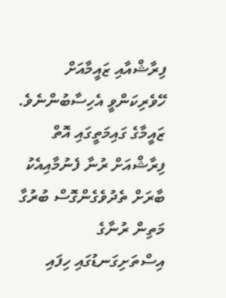ފިރާޝްއާއި ޒައީމާއަށް ހޭވެރިކަންވީ އެހިސާބުންނެވެ. ޒައީމާގެ ގައިމަތީގައި އޮތް ފިރާޝްއަށް ރުނާ ފެނުމާއިއެކު ބާރަށް ތެދުވެގެންގޮސް ބުރުގާ މަތިން ރުނާގެ އިސްތަށިގަނޑުގައި ހިފައި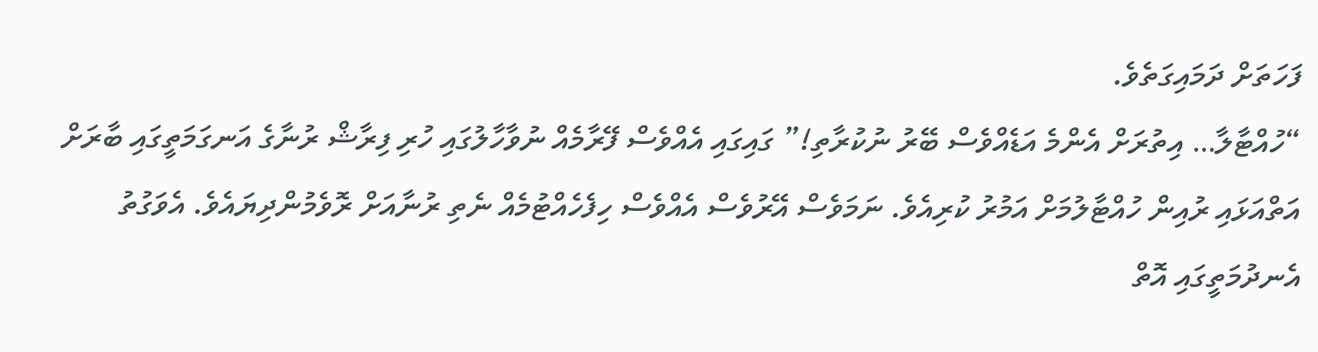ފަހަތަށް ދަމައިގަތެވެ.
“ހުއްޓާލާ… އިތުރަށް އެންމެ އަޑެއްވެސް ބޭރު ނުކުރާތި!” ގައިގައި އެއްވެސް ފޭރާމެއް ނުވާހާލުގައި ހުރި ފިރާޝް ރުނާގެ އަނގަމަތީގައި ބާރަށް އަތްއަޅައި ރުއިން ހުއްޓާލުމަށް އަމުރު ކުރިއެވެ. ނަމަވެސް އޭރުވެސް އެއްވެސް ހިފެހެއްޓުމެއް ނެތި ރުނާއަށް ރޮވެމުންދިޔައެވެ. އެވަގުތު އެނދުމަތީގައި އޮތް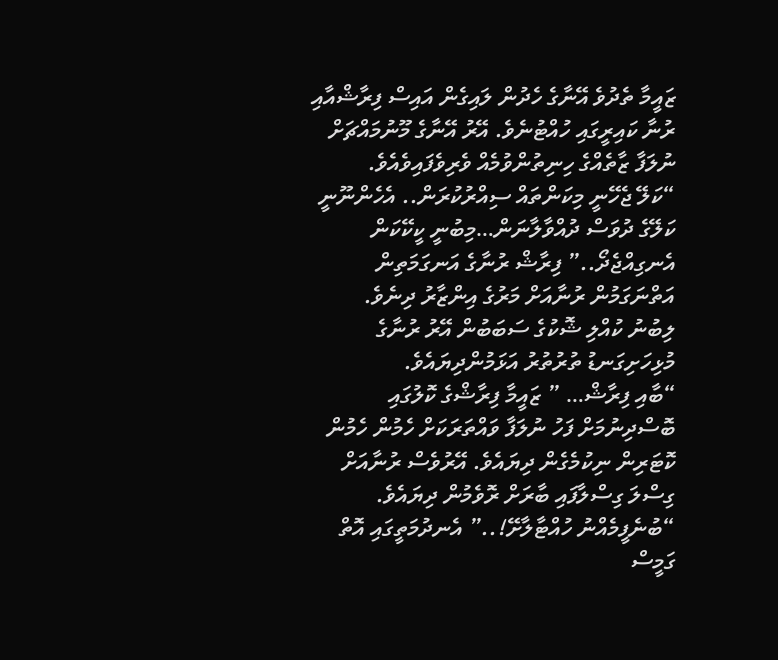ޒައީމާ ތެދުވެ އޭނާގެ ހެދުން ލައިގެން އައިސް ފިރާޝްއާއި ރުނާ ކައިރީގައި ހުއްޓުނެވެ. އޭރު އޭނާގެ މޫނުމައްޗަށް ނުލަފާ ޒާތެއްގެ ހިނިތުންވުމެއް ވެރިވެފައިވެއެވެ.
“ކަލޭ ޖެހޭނީ މިކަންތައް ސިއްރުކުރަން.. އެހެންނޫނީ ކަލޭގެ ދުވަސް ދުއްވާލާނަން…މިބުނީ ކީކޭކަން އެނގިއްޖެދޯ..” ފިރާޝް ރުނާގެ އަނގަމަތިން އަތްނަގަމުން ރުނާއަށް މަރުގެ އިންޒާރު ދިނެވެ.
ލިބުނު ކުއްލި ޝޮކުގެ ސަބަބުން އޭރު ރުނާގެ މުޅިހަށިގަނޑު ތުރުތުރު އަޅަމުންދިޔައެވެ.
“ބާއި ފިރާޝް… ” ޒައީމާ ފިރާޝްގެ ކޮލުގައި ބޮސްދިނުމަށް ފަހު ނުލަފާ ވައްތަރަކަށް ހެމުން ހެމުން ކޮޓަރިން ނިކުމެގެން ދިޔައެވެ. އޭރުވެސް ރުނާއަށް ގިސްލަ ގިސްލާފައި ބާރަށް ރޮވެމުން ދިޔައެވެ.
“ބުނެފީމެއްނު ހުއްޓާލާށޭ!..” އެނދުމަތީގައި އޮތް ގަމީސް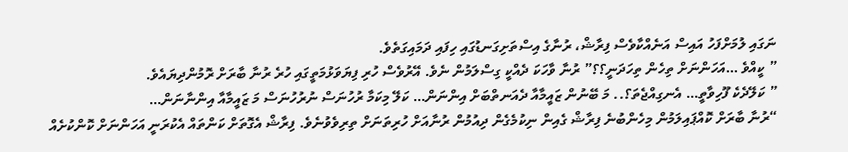ނަގައި ލުމަށްފަހު އައިސް އަނެއްކާވެސް ފިރާޝް، ރުނާގެ އިސްތަށިގަނޑުގައި ހިފައި ދަމައިގަތެވެ.
” ކީއްވެ …އަހަންނަށް ތިހެން ތިހަދަނީ؟؟” ރުނާ ވާހަކަ ދެއްކީ ގިސްލަމުން ނެވެ. އޭރުވެސް ހުރި ފިޔަވަޅުމަތީގައި ހުރެ ރުނާ ބާރަށް ރޮމުންދިޔައެވެ.
” ކަލޭދެކެ ފޫހިވާތީ… އެނގިއްޖެތަ؟.. މަ ބޭނުން ޒައީމާއާ ދެއަނތްބަށް އިންނަން… ކަލޭ މިކަމާ ރުހުނަސް ނުރުހުނަސް މަ ޒައީމާއާ އިންނާނަން…
“ރުނާ ބާރަށް ކޮއްޕައިލަމުން މިހެންބުނެ ފިރާޝް ގެއިން ނިކުމެގެން ދިއުމުން ރުނާއަށް ހުރިތަނަށް ތިރިވެވުނެވެ. ފިރާޝް އެގޮތަށް ކަންތައް އެކުރަނީ އަހަންނަށް ކޮންކުށެއް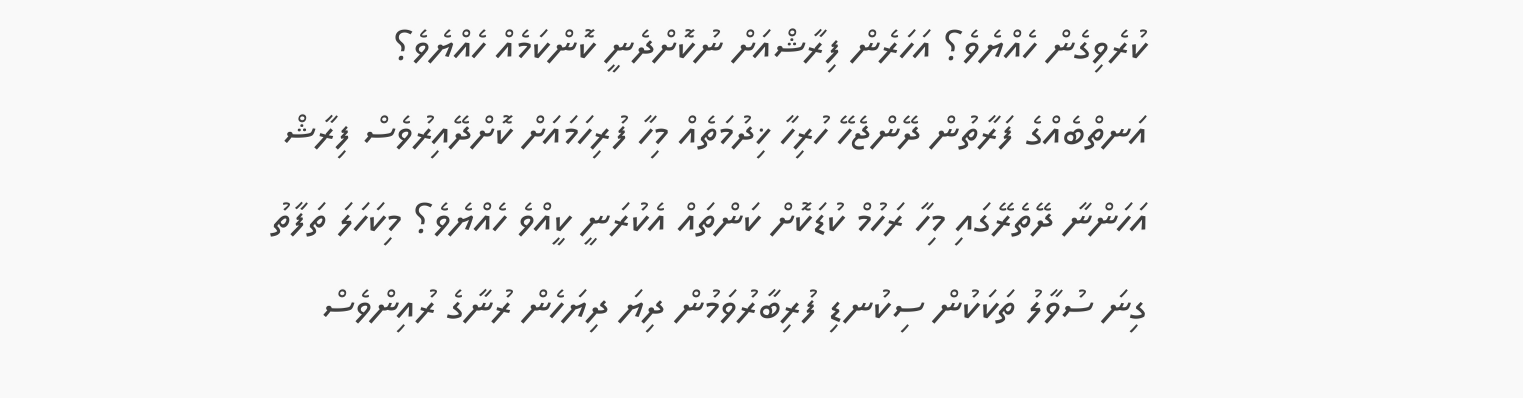ކުރެވިގެން ހެއްޔެވެ؟ އަހަރެން ފިރާޝްއަށް ނުކޮށްދެނީ ކޮންކަމެއް ހެއްޔެވެ؟ އަނތްބެއްގެ ފަރާތުން ދޭންޖެހޭ ހުރިހާ ޚިދުމަތެއް މިހާ ފުރިހަމައަށް ކޮށްދޭއިރުވެސް ފިރާޝް އަހަންނާ ދޭތެރޭގައި މިހާ ރަހުމް ކުޑަކޮށް ކަންތައް އެކުރަނީ ކީއްވެ ހެއްޔެވެ؟ މިކަހަލަ ތަފާތު ގިނަ ސުވާލު ތަކަކުން ސިކުނޑި ފުރިބާރުވަމުން ދިޔަ ދިޔަހެން ރުނާގެ ރުއިންވެސް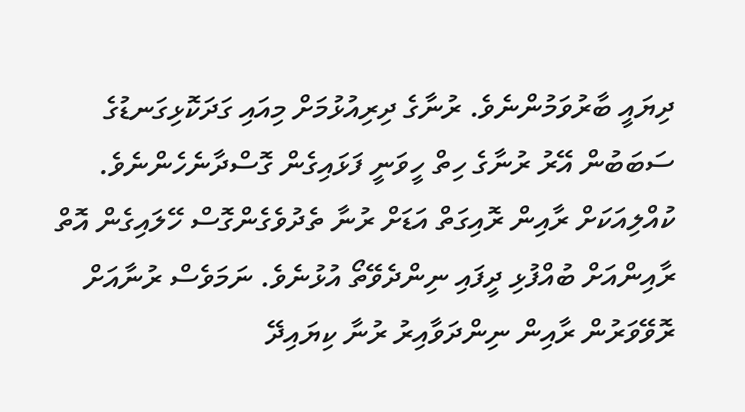ދިޔައީ ބާރުވަމުންނެވެ. ރުނާގެ ދިރިއުޅުމަށް މިއައި ގަދަކޮޅިގަނޑުގެ ސަބަބުން އޭރު ރުނާގެ ހިތް ހީވަނީ ފަޅައިގެން ގޮސްދާނެހެންނެވެ.
ކުއްލިއަކަށް ރާއިން ރޮއިގަތް އަޑަށް ރުނާ ތެދުވެގެންގޮސް ހޭލައިގެން އޮތް ރާއިންއަށް ބުއްފުޅި ދީފައި ނިންދެވޭތޯ އުޅުނެވެ. ނަމަވެސް ރުނާއަށް ރޮވޭވަރުން ރާއިން ނިންދަވާއިރު ރުނާ ކިޔައިދޭ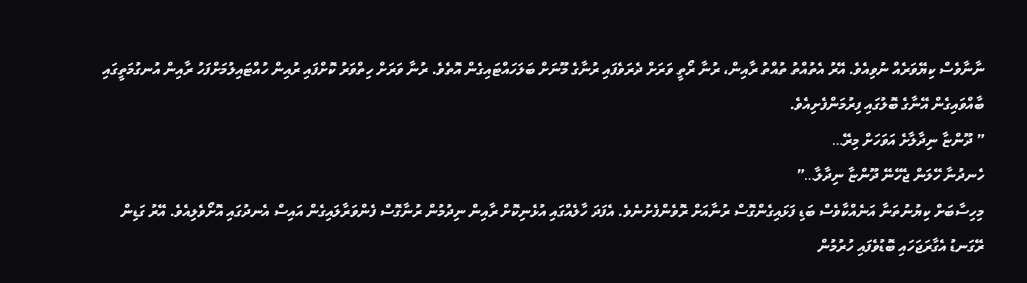ނާނާވެސް ކިޔޭވަރެއް ނުވިއެވެ. އޭރު އެތުއްތު ތުއްތު ރާއިން، ރުނާ ރޯތީ ވަރަށް ދެރަވެފައި ރުނާގެ މޫނަށް ބަލަހައްޓައިގެން އޮތެވެ. ރުނާ ވަރަށް ހިތްވަރު ކޮށްފައި ރުއިން ހުއްޓައިލުމަށްފަހު ރާއިން އުނގުމަތީގައި ބާއްވައިގެން އޭނާގެ ބޮލުގައި ފިރުމަންފެށިއެވެ.
” ދޫންޏާ ނިދާލާށެ އަވަހަށް މިރޭ…
ހެނދުނާ ހޭލަން ޖެހޭނޭ ދޫންޏާ ނިދާލާ…”
މިހިސާބަށް ކިޔުނުތަނާ އަނެއްކާވެސް ބަޑި ފަޅައިގެންގޮސް ރުނާއަށް ރޮވެންފެށުނެވެ. އެފަދަ ހާލެއްގައި އުޅެނިކޮށް ރާއިން ނިދުމުން ރުނާގޮސް ފެންވަރާލައިގެން އައިސް އެނދުގައި އޮށޯވެލިއެވެ. އޭރު ގަޑިން ރޭގަނޑު އެގާރަޖަހައި ބޮޑުވެފައި ހުރުމުން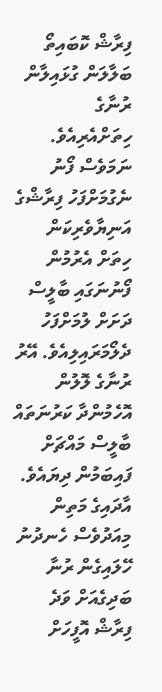ފިރާޝް ކޮބައިތޯ ބަލާލަން ގުޅައިލާން ރުނާގެ ހިތަށްއެރިއެވެ. ނަމަވެސް ފޯނު ނެގުމަށްފަހު ފިރާޝްގެ އަނިޔާވެރިކަން ހިތަށް އެރުމުން ފޯނުނަގައި ބާލީސް ދަށަށް ލުމަށްފަހު ދެލޯމަރައިލިއެވެ. އޭރު ރުނާގެ ލޮލުން އޮހެމުންދާ ކަރުނަތައް ބާލީސް މައްޗަށް ފައިބަމުން ދިޔައެވެ.
އާދައިގެ މަތިން މިއަދުވެސް ހެނދުނު ހޭލައިގެން ރުނާ ބަދިގެއަށް ވަދެ ފިރާޝް އޮފީހަށް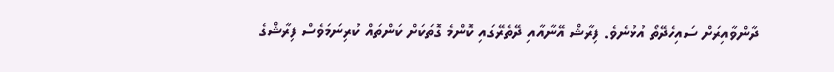ދާންވާއިރަށް ސައިހެދޭތޯ އުޅުނެވެ. ފިރާޝް އޭނާއާއި ދޭތެރޭގައި ކޮންމެ ގޮތަކަށް ކަންތައް ކުރިނަމަވެސް ފިރާޝްގެ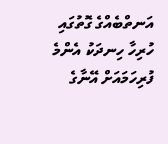އަނތްބެއްގެ ގޮތުގައި ހުރިހާ ހިނދަކު އެންމެ ފުރިހަމައަށް އޭނާގެ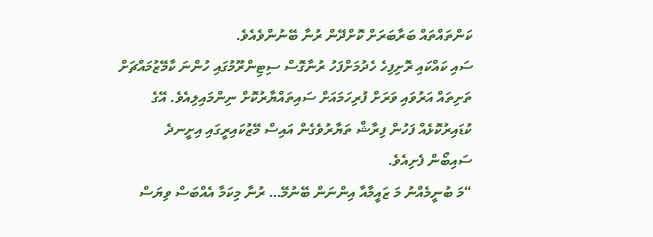ކަންތައްތައް ބަރާބަރަށް ކޮށްދޭން ރުނާ ބޭނުންވެއެވެ.
ސައި ކައްކައި ރޮށިފިހެ ހެދުމަށްފަހު ރުނާގޮސް ސިޓިންރޫމުގައި ހުންނަ ކާމޭޒުމައްޗަށް ތަށިތައް އަރުވައި ވަރަށް ފުރިހަމައަށް ސައިތައްޔާރުކޮށް ނިންމައިލިއެވެ. އޭގެ ކުޑައިރުކޮޅެއް ފަހުން ފިރާޝް ތަޔާރުވެގެން އައިސް މޭޒުކައިރީގައި އިށީނދެ ސައިބޯން ފެށިއެވެ.
“މަ ބުނީމެއްނު މަ ޒައީމާއާ އިންނަން ބޭނުމޭ… ރުނާ މިކަމާ އެއްބަސް ވިޔަސް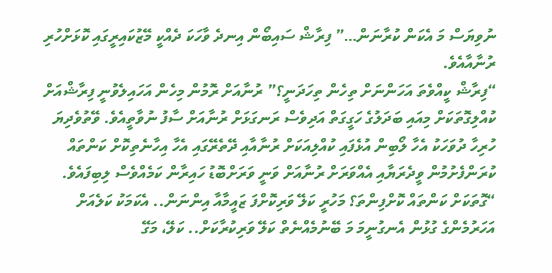ނުވިޔަސް މަ އެކަން ކުރާނަން…” ފިރާޝް ސައިބޯން އިނދެ ވާހަކަ ދެއްކީ މޭޒުކައިރީގައި ކޮޅަށްހުރި ރުނާއާއެވެ.
“ފިރާޝް ކީއްވެތަ އަހަންނަށް ތިހެން ތިހަދަނީ؟” ރުނާއަށް ރޮމުން މިހެން އަހައިލެވުނީ ފިރާޝްއަށް ކުއްލިގޮތަކަށް މިއައި ބަދަލުގެ ހަގީގަތް އަދިވެސް ރަނގަޅަށް ރުނާއަށް ސާފު ނުވާތީއެވެ. ވޭތުވެދިޔަ ހުރިހާ ދުވަހަކު އެހާ ލޯބިން އުޅެފައި ކުއްލިއަކަށް ރުނާއާއި ދޭތެރޭގައި އެހާ އިހާނެތިކޮށް ކަންތައް ކުރަންފެށުމުން ވީދެރަޔާއި އެއްވަރަށް ރުނާއަށް ވަނީ ވަރަށްބޮޑު ހައިރާން ކަމެއްވެސް ލިބިފައެވެ.
“ގޮތަކަށް ކަންތައް ކޮށްފިންތަ؟ މަހުރީ ކަލޭ ވަރިކޮށްފަ ޒައީމާއާ އިންނަން.. އެކަމަކު ކަލެއަށް އަހަރުމެންގެ ގުޅުން އެނގުނީމަ މަ ބޭނުމެއްނެތް ކަލޭ ވަރިކުރާކަށް.. ކަލޭ، މަގޭ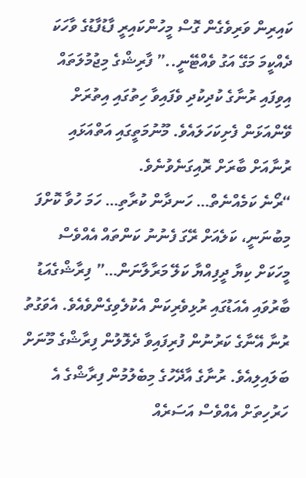ކައިރިން ވަރިވެގެން ގޮސް މީހުންކައިރީ ފާޑުފާޑުގެ ވާހަކަ ދެއްކީމަ މަގޭ އަގު ވެއްޓޭނީ..” ފާރިޝްގެ މިޖުމުލަތައް އިވިފައި ރުނާގެ ކުދިކުދި ވެފައިވާ ހިތުގައި އިތުރަށް ވޭންއަޅަން ފެށިކަހަލައެވެ. މޫނުމަތީގައި އަތްއަޅައި ރުނާއަށް ބާރަށް ރޮއިގަނެވުނެވެ.
“ރޯނެ ކަމެއްނެތް… ހަނދާން ކުރާތި… ހަމަ ހުވާ ކޮށްފަ މިބުނަނީ، ކަލެއަށް ރޭގަ ފެނުނު ކަންތައް އެއްވެސް މީހަކަށް ކިޔާ ދީފިއްޔާ ކަލޭ މަރާލާނަން…” ފިރާޝްގެއަޑު ބާރުވައި އެއަޑުގައި ރުޅިވެރިކަން އެކުލެވިގެންވެއެވެ. އެވަގުތު ރުނާ އޭނާގެ ކަރުނުން ފުރިފައިވާ ދެލޮލުން ފިރާޝްގެ މޫނަށް ބަލައިލިއެވެ. ރުނާގެ އާދޭހުގެ މިބެލުމުން ފިރާޝްގެ އެ ހަރުހިތަށް އެއްވެސް އަސަރެއް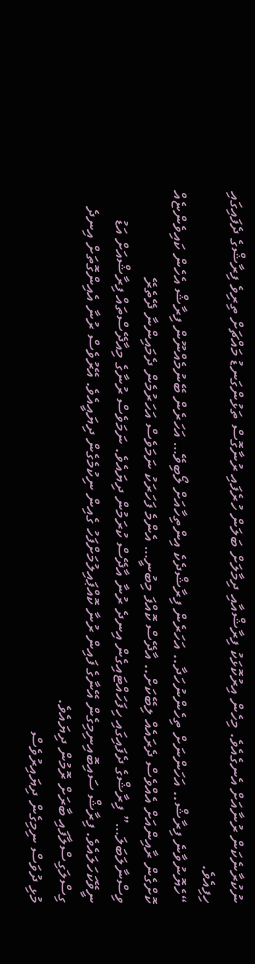ނުކުރާނެކަން ރުނާއަށް އެނގެއެވެ. މިހެން އިރުކޮޅަކު ފިރާޝްއާއި ދިމާލަށް ބަލަން ހުރެފައި ރުނާގޮސް ތަޅުންގަނޑު މައްޗަށް ތިރިވެ ފިރާޝްގެ ދެފައިގައި ހިފިއެވެ.
“ހެޔޮނުވާނެ ފިރާޝް.. އަހަންނަށް ތިހެންނުހަދާ.. އަހަރެން ފިރާޝްދެކެ އިންތިހާއަށް ލޯބިވޭ… އަހަރެން ބޭނުމެއްނޫން ފިރާޝް އެހެން ކައިވެންޏެއް ކޮށްގެން ރާއިންއަށް އެއްވެސް ދެރައެއް ލިބޭކަށް.. އާދޭސް ކޮއްފަ މިބުނީ… އެންމެ ފަހަރަކު ނަމަވެސް އަހަރުމެން ދެމައިންނާ ދޭތެރޭ ވިސްނާލަބަލަ…” ފިރާޝްގެ ދެފައިގައި ހިފަހައްޓައިގެން އިނދެ ރުނާ އާދޭސް ކުރަމުން ދިޔައެވެ. ނަމަވެސް ރުނާގެ މިއާދޭސްތައް ފިރާޝްއަށް އަޑު ނީވޭކަހަލައެވެ. ފިރާޝް ސައިބޮއިނިމިގެން އޭނާގެ ފައިން ރުނާ ކޮއްޕައިލުމަށްފަހު ގެއިން ނިކުމެގެން ދިޔައީއެވެ. އޭރުވެސް ރުނާ އެއިންގޮތަށް އިނދެ ގިސްލަގިސްލާފައި ބާރަށް ރޮމުން ދިޔައެވެ.
މުޅި ދުވަސް ނިމިގެން ދިޔައިރުވެސް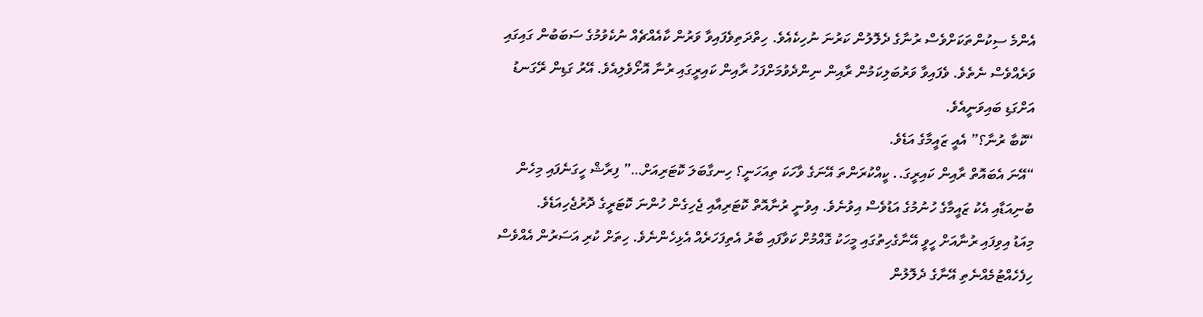އެންމެ ސިކުންތަކަށްވެސް ރުނާގެ ދެލޮލުން ކަރުނަ ނުހިކެއެވެ. ހިތްދަތިވެފައިވާ ވަރުން ކާއެއްޗެއް ނުކެވުމުގެ ސަބަބުން ގައިގައި ވަރެއްވެސް ނެތެވެ. ވެފައިވާ ވަރުބަލިކަމުން ރާއިން ނިންދެވުމަށްފަހު ރާއިން ކައިރީގައި ރުނާ އޮށޯވެލިއެވެ. އޭރު ގަޑިން ރޭގަނޑު އަށްގަޑި ބައިވަނީއެވެ.
“ކޮބާ ރުނާ؟” އެއީ ޒައީމާގެ އަޑެވެ.
“އޭނަ އެބައޮތް ރާއިން ކައިރީގަ.. ކީއްކުރަންތަ އޭނަގެ ވާހަކަ ތިއަހަނީ؟ ހިނގާބަލަ ކޮޓަރިއަށް…” ފިރާޝް ހީގަނެފައި މިހެން ބުނިއަޑާއި އެކު ޒައީމާގެ ހުނުމުގެ އަޑުވެސް އިވުނެވެ. އިވުނީ ރުނާއޮތް ކޮޓަރިއާއި ޖެހިގެން ހުންނަ ކޮޓަރީގެ ދޮރުޖެހިއަޑެވެ.
މިއަޑު އިވިފައި ރުނާއަށް ހީވީ އޭނާގެހިތުގައި މީހަކު ގޮއްމުށް ކަވާފައި ބާރު އެތިފަހަރެއް އެޅިހެންނެވެ. ހިތަށް ކުރި އަސަރުން އެއްވެސް ހިފެހެއްޓުމެއްނެތި އޭނާގެ ދެލޮލުން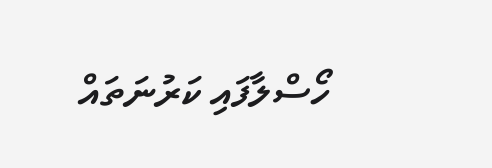ހޯސްލާފައި ކަރުނަތައް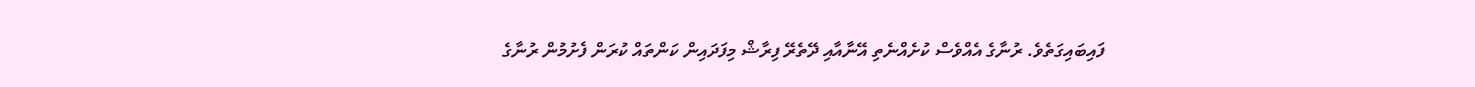ފައިބައިގަތެވެ. ރުނާގެ އެއްވެސް ކުށެއްނެތި އޭނާއާއި ދޭތެރޭ ފިރާޝް މިފަދައިން ކަންތައް ކުރަން ފެށުމުން ރުނާގެ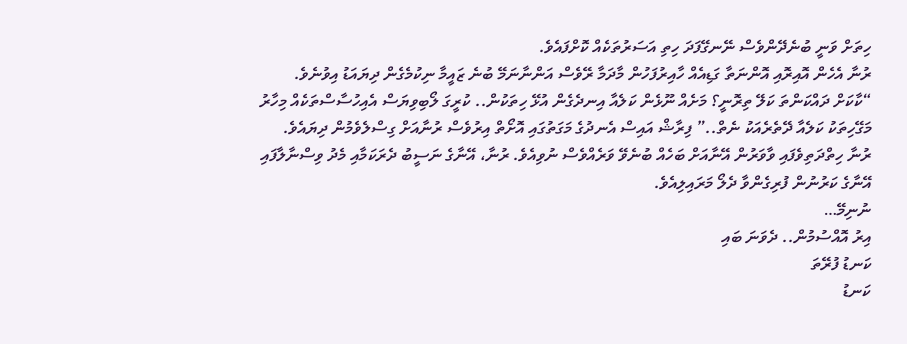ހިތަށް ވަނީ ބުނެދޭންވެސް ނޭނގޭފަދަ ހިތި އަސަރުތަކެއް ކޮށްފައެވެ.
ރުނާ އެހެން އޮއިރޮއި އޮންނަތާ ގަޑިއެއް ހާއިރުފަހުން މާދަމާ ރޭވެސް އަންނާނަމޭ ބުނެ ޒައީމާ ނިކުމެގެން ދިޔައަޑު އިވުނެވެ.
“ކާކަށް ދައްކަންތަ ކަލޭ ތިރޮނީ؟ މަށެއް ނޫޅެން ކަލެއާ އިނދެގެން އުޅޭ ހިތަކުން.. ކުރީގަ ލޯބިވިޔަސް އެއިހުސާސްތަކެއް މިހާރު މަގޭހިތަކު ކަލެއާ ދޭތެރެއަކު ނެތް..” ފިރާޝް އައިސް އެނދުގެ މަގަތުގައި އޮށޯތް އިރުވެސް ރުނާއަށް ގިސްލެވެމުން ދިޔައެވެ. ރުނާ ހިތްދަތިވެފައި ވާވަރުން އޭނާއަށް ބަހެއް ބުނެވޭ ވަރެއްވެސް ނުވިއެވެ. ރުނާ، އޭނާގެ ނަސީބު ދެރަކަމާއި މެދު ވިސްނާލާފައި އޭނާގެ ކަރުނުން ފުރިގެންވާ ދެލޯ މަރައިލިއެވެ.
ނުނިމޭ…
އިރު އޮއްސުމުން.. ދެވަނަ ބައި
ކަނޑު ފުރޭތަ
ކަނޑު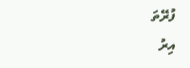ފުރޭތަ
އިރު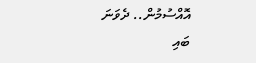އޮއްސުމުން.. ދެވަނަ ބައި